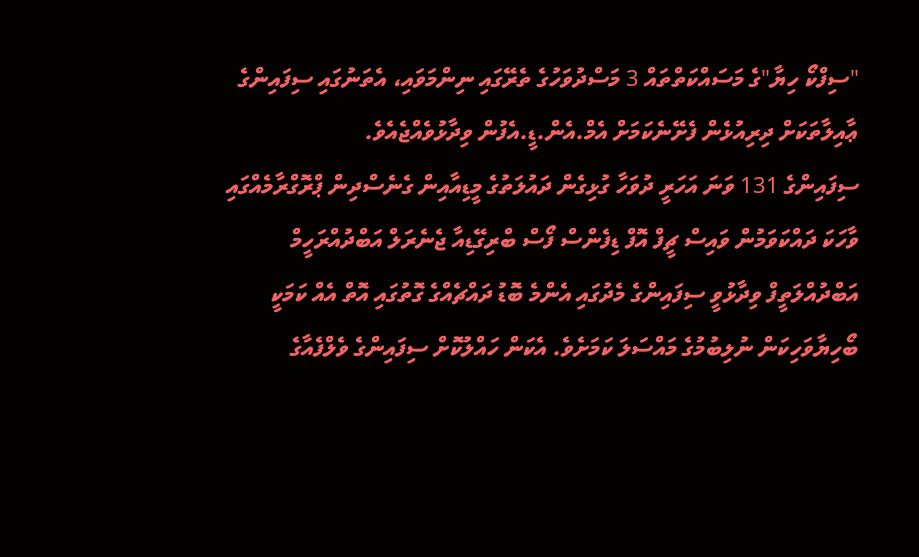"ސިފްކޯ ހިޔާ"ގެ މަސައްކަތްތައް 3 މަސްދުވަހުގެ ތެރޭގައި ނިންމަވައި، އެތަނުގައި ސިފައިންގެ ޢާއިލާތަކަށް ދިރިއުޅެން ފެށޭނެކަމަށް އެމް.އެން.ޑީ.އެފުން ވިދާޅުވެއްޖެއެވެ.
ސިފައިންގެ 131 ވަނަ އަހަރީ ދުވަހާ ގުޅިގެން ދައުލަތުގެ މީޑިއާއިން ގެނެސްދިން ޕްރޮގްރާމެއްގައި ވާހަކަ ދައްކަވަމުން ވައިސް ޗީފް އޮފް ޑިފެންސް ފޯސް ބްރިގޭޑިއާ ޖެނެރަލް އަބްދުއްރަހީމް އަބްދުއްލަތީފް ވިދާޅުވީ ސިފައިންގެ މެދުގައި އެންމެ ބޮޑު ދައްޗެއްގެ ގޮތުގައި އޮތް އެއް ކަމަކީ ބޯހިޔާވަހިކަން ނުލިބުމުގެ މައްސަލަ ކަމަށެވެ. އެކަން ހައްލުކޮށް ސިފައިންގެ ވެލްފެއާގެ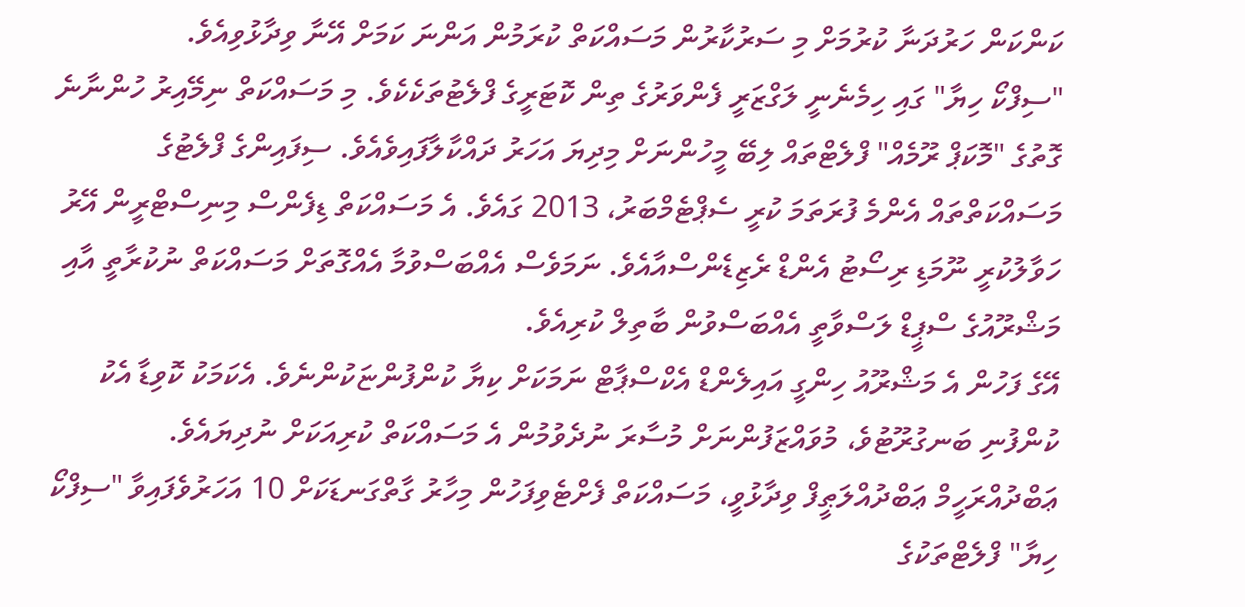ކަންކަން ހަރުދަނާ ކުރުމަށް މި ސަރުކާރުން މަސައްކަތް ކުރަމުން އަންނަ ކަމަށް އޭނާ ވިދާޅުވިއެވެ.
"ސިފްކޯ ހިޔާ" ގައި ހިމެނެނީ ލަގްޒަރީ ފެންވަރުގެ ތިން ކޮޓަރީގެ ފްލެޓުތަކެކެވެ. މި މަސައްކަތް ނިމޭއިރު ހުންނާނެ ގޮތުގެ "މޮކަޕް ރޫމެއް" ފްލެޓްތައް ލިބޭ މީހުންނަށް މިދިޔަ އަހަރު ދައްކާލާފައިވެއެވެ. ސިފައިންގެ ފްލެޓުގެ މަސައްކަތްތައް އެންމެ ފުރަތަމަ ކުރީ ސެޕްޓެމްބަރު، 2013 ގައެވެ. އެ މަސައްކަތް ޑިފެންސް މިނިސްޓްރީން އޭރު ހަވާލުކުރީ ނޫމަޑި ރިސޯޓު އެންޑް ރެޒިޑެންސްއާއެވެ. ނަމަވެސް އެއްބަސްވުމާ އެއްގޮތަށް މަސައްކަތް ނުކުރާތީ އާއި މަޝްރޫއުގެ ސްޕީޑް ލަސްވާތީ އެއްބަސްވުން ބާތިލް ކުރިއެވެ.
އޭގެ ފަހުން އެ މަޝްރޫއު ހިންގީ އައިލެންޑް އެކްސްޕާޓް ނަމަކަށް ކިޔާ ކުންފުންޏަކުންނެވެ. އެކަމަކު ކޮވިޑާ އެކު ކުންފުނި ބަނގުރޫޓުވެ، މުވައްޒަފުންނަށް މުސާރަ ނުދެވުމުން އެ މަސައްކަތް ކުރިއަކަށް ނުދިޔައެވެ.
ޢަބްދުއްރަހީމް ޢަބްދުއްލަޠީފް ވިދާޅުވީ، މަސައްކަތް ފެށްޓެވިފަހުން މިހާރު ގާތްގަނޑަކަށް 10 އަހަރުވެފައިވާ "ސިފްކޯ ހިޔާ" ފްލެޓްތަކުގެ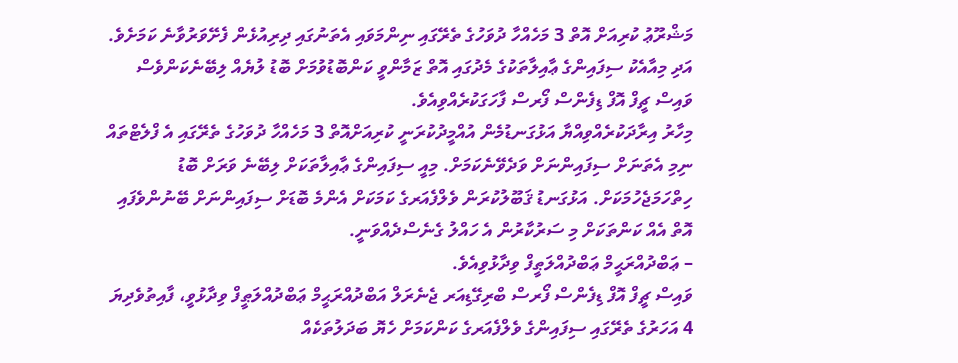މަޝްރޫޢު ކުރިއަށް އޮތް 3 މަހެއްހާ ދުވަހުގެ ތެރޭގައި ނިންމަވައި އެތަނުގައި ދިރިއުޅެން ފެށޭވަރުވާނެ ކަމަށެވެ. އަދި މިއާއެކު ސިފައިންގެ ޢާއިލާތަކުގެ މެދުގައި އޮތް ޒަމާންވީ ކަންބޮޑުވުމަށް ބޮޑު ލުޔެއް ލިބޭނެކަންވެސް ވައިސް ޗީފް އޮފް ޑިފެންސް ފޯރސް ފާހަގަކުރެއްވިއެވެ.
މިހާރު އިރާދަކުރެއްވިއްޔާ އަޅުގަނޑުމެން އުއްމީދުކުރަނީ ކުރިއަށްއޮތް 3 މަހެއްހާ ދުވަހުގެ ތެރޭގައި އެ ފްލެޓްތައް ނިމި އެތަނަށް ސިފައިންނަށް ވަދެވޭނެކަމަށް. މިއީ ސިފައިންގެ ޢާއިލާތަކަށް ލިބޭނެ ވަރަށް ބޮޑު ހިތްހަމަޖެހުމަކަށް. އަޅުގަނޑު ޤަބޫލުކުރަން ވެލްފެއަރގެ ކަމަކަށް އެންމެ ބޮޑަށް ސިފައިންނަށް ބޭނުންވެފައި އޮތް އެއް ކަންތަކަށް މި ސަރުކާރުން އެ ހައްލު ގެނެސްދެއްވަނީ.
– ޢަބްދުއްރަޙީމް ޢަބްދުއްލަޠީފް ވިދާޅުވިއެވެ.
ވައިސް ޗީފް އޮފް ޑިފެންސް ފޯރސް ބްރިގޭޑިއަރ ޖެނެރަލް އަބްދުއްރަޙީމް ޢަބްދުއްލަޠީފް ވިދާޅުވީ، ފާއިތުވެދިޔަ 4 އަހަރުގެ ތެރޭގައި ސިފައިންގެ ވެލްފެއަރގެ ކަންކަމަށް ހެޔޮ ބަދަލުތަކެއް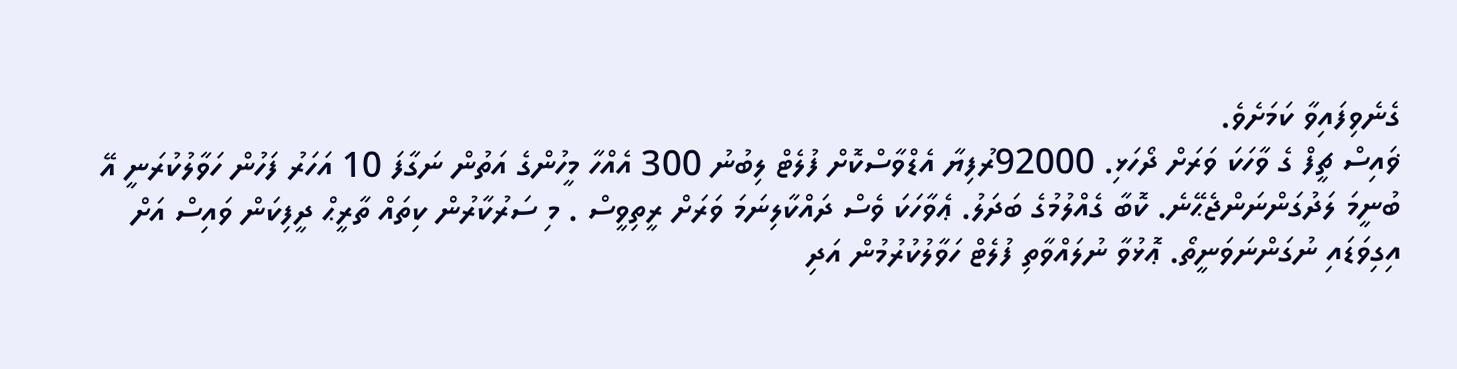ގެނެވިފައިވާ ކަމަށެވެ.
ޥައިސް ޗީފް ގެ ވާހަކަ ވަރަށް ދޯހަޅި. 92000ރުފިޔާ އެޑްވާސްކޮށް ފުލެޓް ލިބުނު 300 އެއްހާ މީހުންގެ އަތުން ނަގާފަ 10 އަހަރު ފަހުން ހަވާލުކުރަނީ އޭ ބުނީމަ ލަދުގަންނަންޖެޙޭނެ. ކޮބާ ގެއްލުމުގެ ބަދަލު. ޢެވާހަކަ ވެސް ދައްކާލިނަމަ ވަރަށް ރީތިވީސް . މި ސަރުކާރުން ކިތައް ތާރީޙް ދީފިކަން ވައިސް އަށް އިގިވަޑައި ނުގަންނަވަނީތޯ. ޢޮޅުވާ ނުލައްވާތި ފުލެޓް ހަވާލުކުރުމުން އަދި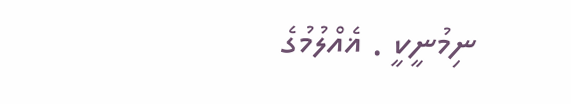ނިމުނީކީ . ޣެއްލުމުގެ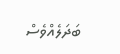ބަދަލެއްވެސް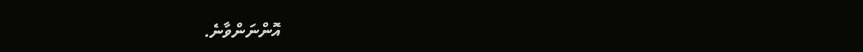އޮންނަންވާނެ.